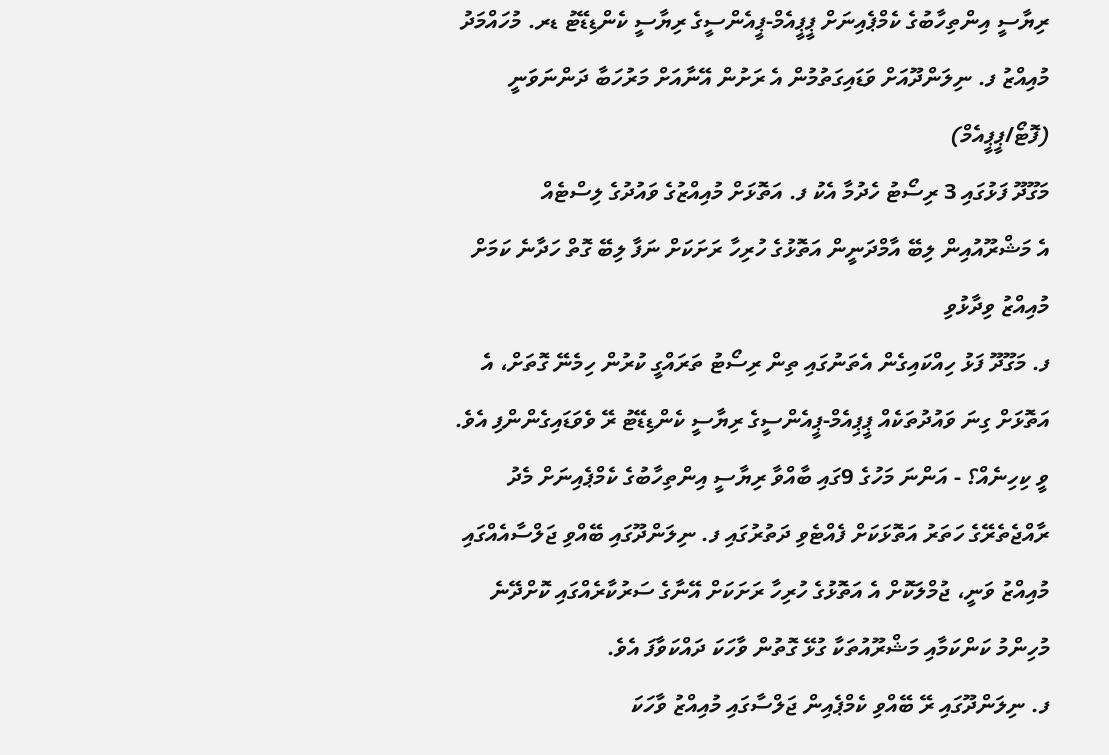ރިޔާސީ އިންތިހާބުގެ ކެމްޕެއިނަށް ޕީޕީއެމް-ޕީއެންސީގެ ރިޔާސީ ކެންޑިޑޭޓު ޑރ. މުހައްމަދު މުއިއްޒު ފ. ނިލަންދޫއަށް ވަޑައިގަތުމުން އެ ރަށުން އޭނާއަށް މަރުހަބާ ދަންނަވަނީ (ފޮޓޯ/ޕީޕީއެމް)
މަގޫދޫ ފަޅުގައި 3 ރިސޯޓު ހެދުމާ އެކު ފ. އަތޮޅަށް މުއިއްޒުގެ ވައުދުގެ ލިސްޓެއް
އެ މަޝްރޫއުއިން ލިބޭ އާމްދަނީން އަތޮޅުގެ ހުރިހާ ރަށަކަށް ނަފާ ލިބޭ ގޮތް ހަދާނެ ކަމަށް މުއިއްޒު ވިދާޅުވި
ފ. މަގޫދޫ ފަޅު ހިއްކައިގެން އެތަނުގައި ތިން ރިސޯޓު ތަރައްގީ ކުރުން ހިމެނޭ ގޮތަށް، އެ އަތޮޅަށް ގިނަ ވައުދުތަކެއް ޕީޕިއެމް-ޕީއެންސީގެ ރިޔާސީ ކެންޑިޑޭޓު ރޭ ވެވަޑައިގެންންފި އެވެ.
ވީ ކިހިނެއް؟ - އަންނަ މަހުގެ 9ގައި ބާއްވާ ރިޔާސީ އިންތިހާބުގެ ކެމްޕެއިނަށް މެދު ރާއްޖެތެރޭގެ ހަތަރު އަތޮޅަކަށް ފެއްޓެވި ދަތުރުގައި ފ. ނިލަންދޫގައި ބޭއްވި ޖަލްސާއެއްގައި މުއިއްޒު ވަނީ، ޖުމްލަކޮށް އެ އަތޮޅުގެ ހުރިހާ ރަށަކަށް އޭނާގެ ސަރުކާރެއްގައި ކޮށްދޭނެ މުހިންމު ކަންކަމާއި މަޝްރޫއުތަކާ ގުޅޭ ގޮތުން ވާހަކަ ދައްކަވާފަ އެވެ.
ފ. ނިލަންދޫގައި ރޭ ބޭއްވި ކެމްޕެއިން ޖަލްސާގައި މުއިއްޒު ވާހަކަ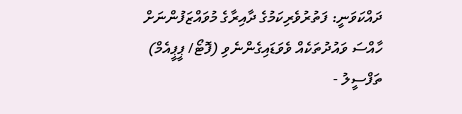ދައްކަވަނީ: ފަތުރުވެރިކަމުގެ ދާއިރާގެ މުވައްޒަފުންނަށް ހާއްސަ ވައުދުތަކެއް ވެވަޑައިގެންނެވި (ފޮޓޯ/ ޕީޕީއެމް)
ތަފްސީލު -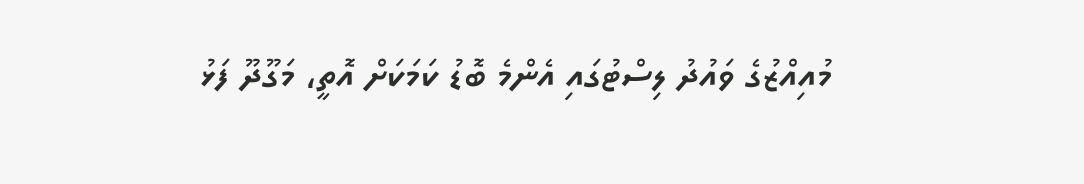މުއިއްޒުގެ ވައުދު ލިސްޓުގައި އެންމެ ބޮޑު ކަމަކަށް އޮތީ، މަގޫދޫ ފަޅު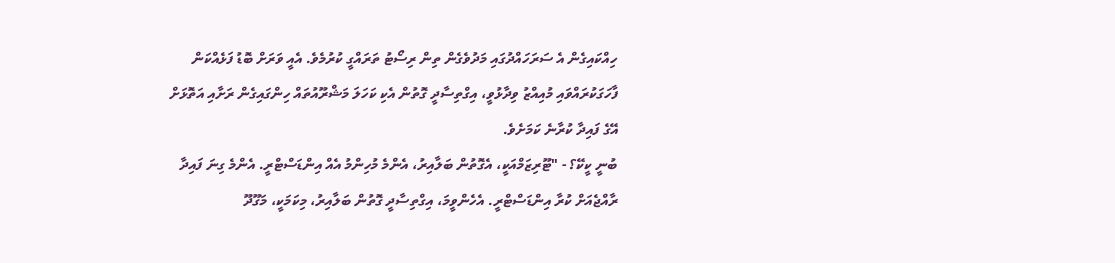ހިއްކައިގެން އެ ސަރަހައްދުގައި މަދުވެގެން ތިން ރިސޯޓު ތަރައްގީ ކުރުމެވެ. އެއީ ވަރަށް ބޮޑު ފަޅެއްކަން ފާހަގަކުރައްވައި މުއިއްޒު ވިދާޅުވީ، އިގްތިސާދީ ގޮތުން އެކި ކަހަލަ މަޝްރޫއުތައް ހިންގައިގެން ރަށާއި އަތޮޅަށް އޭގެ ފައިދާ ކުރާނެ ކަމަށެވެ.
ބުނީ ކީކޭ؟ - "ޓޫރިޒަމްއަކީ، އެގޮތުން ބަލާއިރު، އެންމެ މުހިންމު އެއް އިންޑަސްޓްރީ. އެންމެ ގިނަ ފައިދާ ރާއްޖެއަށް ކުރާ އިންޑަސްޓްރީ. އެހެންވީމަ، އިގްތިސާދީ ގޮތުން ބަލާއިރު، މިކަމަކީ، މަގޫދޫ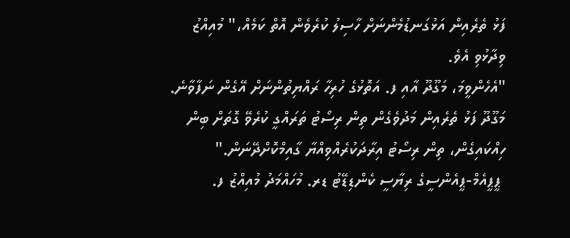ފަޅު ތެރެއިން އަޅުގަނޑުމެންނަށް ހާސިލު ކުރެވެން އޮތް ކަމެއް،" މުއިއްޒު ވިދާޅުވި އެވެ.
"އެހެންވީމަ، މަގޫދޫ އާއި ފ. އަތޮޅުގެ ހުރިހާ ރައްޔިތުންނަށް އޭގެން ނަފާވާނެ. މަގޫދޫ ފަޅު ތެރެއިން މަދުވެގެން ތިން ރިސޯޓު ތަރައްގީ ކުރެވޭ ގޮތަށް ބިން ހިއްކައިގެން، ތިން ރިސޯޓު އިރާދަކުރެއްވިއްޔާ ގާއިމްކޮށްދޭނަން."
 ޕީޕީއެމް-ޕީއެންސީގެ ރިޔާސީ ކެންޑިޑޭޓު ޑރ. މުހައްމަދު މުއިއްޒު ފ.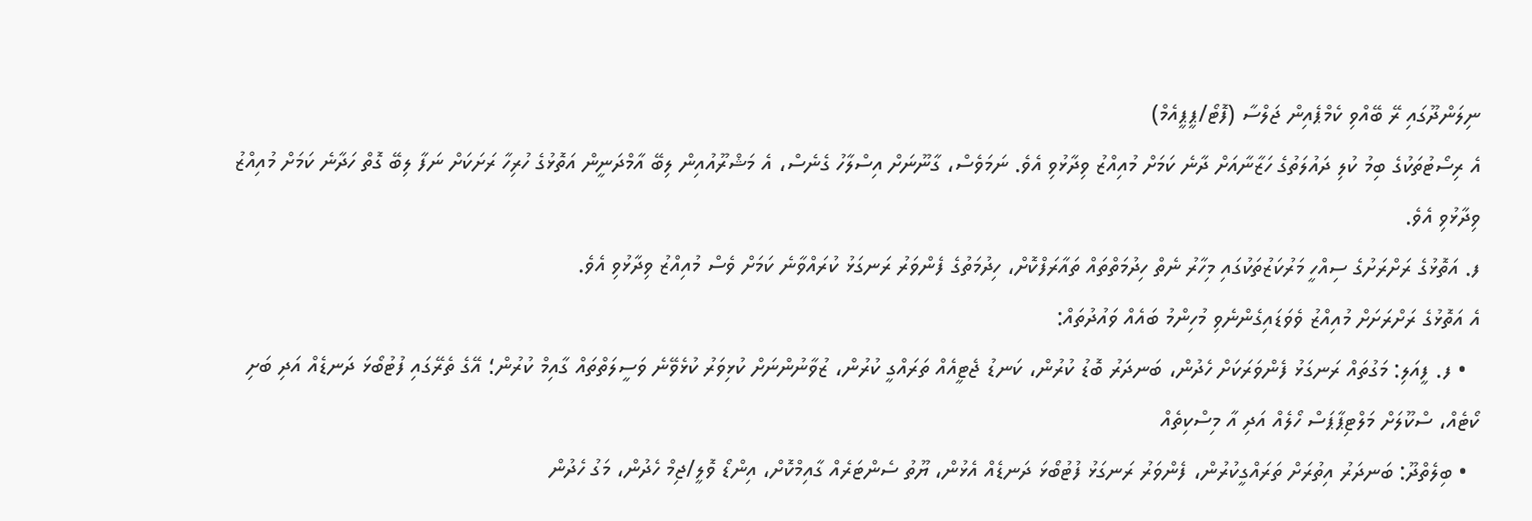ނިލަންދޫގައި ރޭ ބޭއްވި ކެމްޕެއިން ޖަލްސާ (ފޮޓޯ/ޕީޕީއެމް)
އެ ރިސޯޓުތަކުގެ ބިމު ކުލި ދައުލަތުގެ ހަޒާނާއަށް ދާނެ ކަމަށް މުއިއްޒު ވިދާޅުވި އެވެ. ނަމަވެސް، ގާނޫނަށް އިސްލާހު ގެނެސް، އެ މަޝްރޫއުއިން ލިބޭ އާމްދަނީން އަތޮޅުގެ ހުރިހާ ރަށަކަށް ނަފާ ލިބޭ ގޮތް ހަދާނެ ކަމަށް މުއިއްޒު ވިދާޅުވި އެވެ.
ފ. އަތޮޅުގެ ރަށްރަށުގެ ސިއްހީ މަރުކަޒުތަކުގައި މިހާރު ނެތް ހިދުމަތްތައް ތައާރަފްކޮށް، ހިދުމަތުގެ ފެންވަރު ރަނގަޅު ކުރައްވާނެ ކަމަށް ވެސް މުއިއްޒު ވިދާޅުވި އެވެ.
އެ އަތޮޅުގެ ރަށްރަށަށް މުއިއްޒު ވެވަޑައިގެންނެވި މުހިންމު ބައެއް ވައުދުތައް:
  • ފ. ފީއަލި: މަގުތައް ރަނގަޅު ފެންވަރަކަށް ހެދުން، ބަނދަރު ބޮޑު ކުރުން، ކަނޑު ޖެޓީއެއް ތަރައްގީ ކުރުން، ޒުވާނުންނަށް ކުޅިވަރު ކުޅެވޭނެ ވަސީލަތްތައް ގާއިމް ކުރުން؛ އޭގެ ތެރޭގައި ފުޓުބޯޅަ ދަނޑެއް އަދި ބަށި ކޯޓެއް، ސްކޫލަށް މަލްޓިޕާޕަސް ހޯލެއް އަދި އާ މިސްކިތެއް
  • ބިލެތްދޫ: ބަނދަރު އިތުރަށް ތަރައްގީކުރުން، ފެންވަރު ރަނގަޅު ފުޓުބޯޅަ ދަނޑެއް އެޅުން، ޔޫތު ސެންޓަރެއް ގާއިމްކޮށް، އިންޑޯ ވޮލީ/ޖިމް ހެދުން، މަގު ހެދުން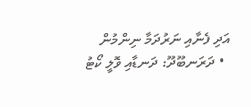އަދި ފެނާއި ނަރުދަމާ ނިންމުން
  • ދަރަނބޫދޫ: ދަނޑާއި ވޮލީ ކޯޓު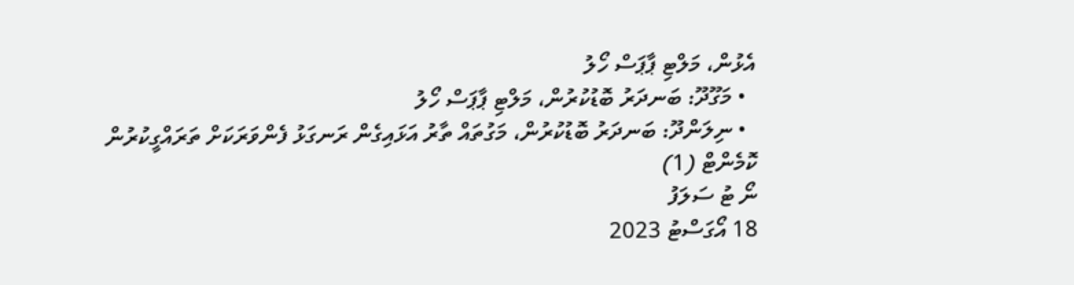އެޅުން، މަލްޓި ޕާޕަސް ހޯލު
  • މަގޫދޫ: ބަނދަރު ބޮޑުކުރުން، މަލްޓި ޕާޕަސް ހޯލު
  • ނިލަންދޫ: ބަނދަރު ބޮޑުކުރުން، މަގުތައް ތާރު އަޅައިގެން ރަނގަޅު ފެންވަރަކަށް ތަރައްގީކުރުން
ކޮމެންޓް (1)
ނޯ ޓު ސަލަފު
18 އޯގަސްޓު 2023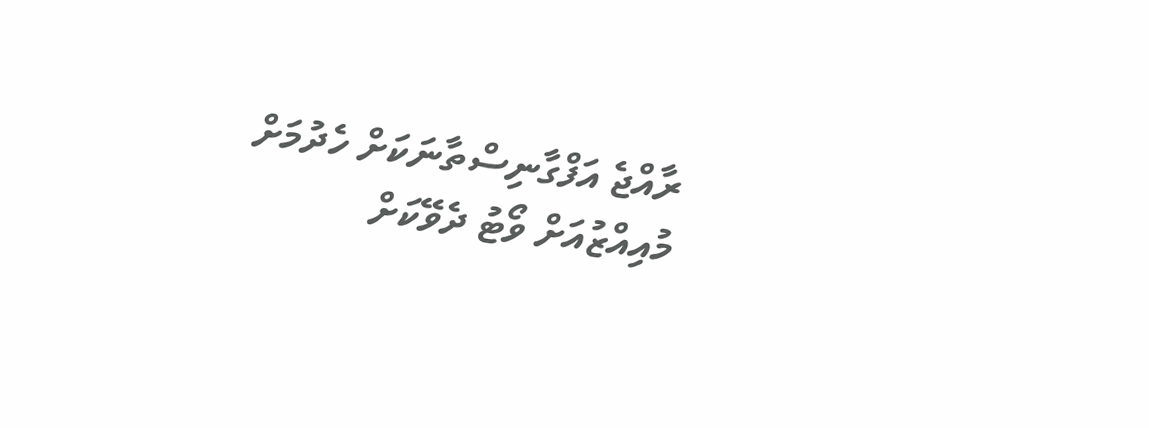ރާއްޖެ އަފްގާނިސްތާނަކަށް ހެދުމަށް މުއިއްޒުއަށް ވޯޓު ދެވޭކަށް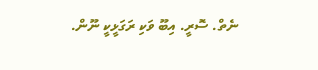ނެތް. ސޮރީ. އިބޫ ވަކި ރަގަޅީކީ ނޫން.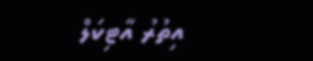އިތުރު އާޓިކަލް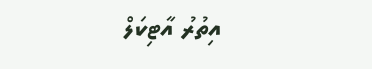އިތުރު އާޓިކަލް